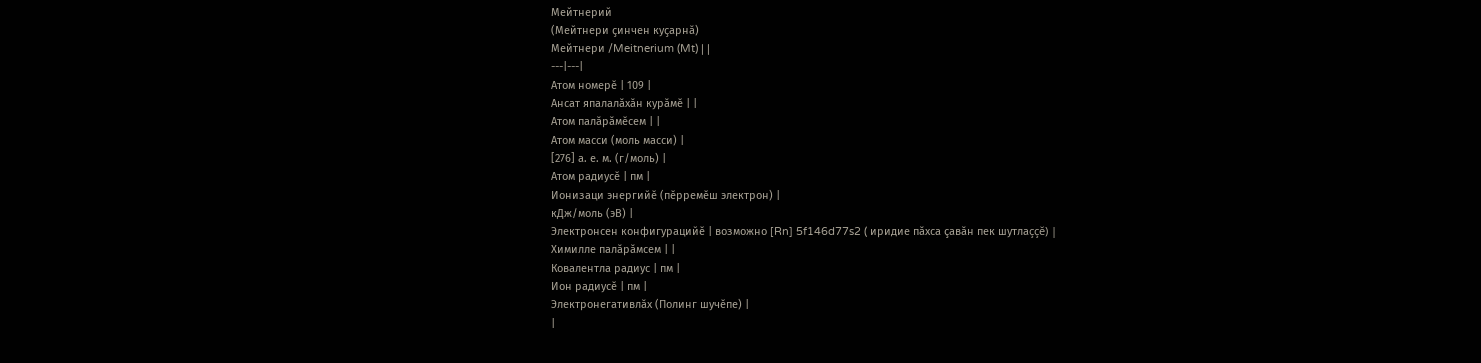Мейтнерий
(Мейтнери ҫинчен куҫарнӑ)
Мейтнери /Meitnerium (Mt) | |
---|---|
Атом номерĕ | 109 |
Ансат япалалăхăн курăмĕ | |
Атом палăрăмĕсем | |
Атом масси (моль масси) |
[276] а. е. м. (г/моль) |
Атом радиусĕ | пм |
Ионизаци энергийĕ (пĕрремĕш электрон) |
кДж/моль (эВ) |
Электронсен конфигурацийĕ | возможно [Rn] 5f146d77s2 ( иридие пăхса çавăн пек шутлаççĕ) |
Химилле палăрăмсем | |
Ковалентла радиус | пм |
Ион радиусĕ | пм |
Электронегативлăх (Полинг шучĕпе) |
|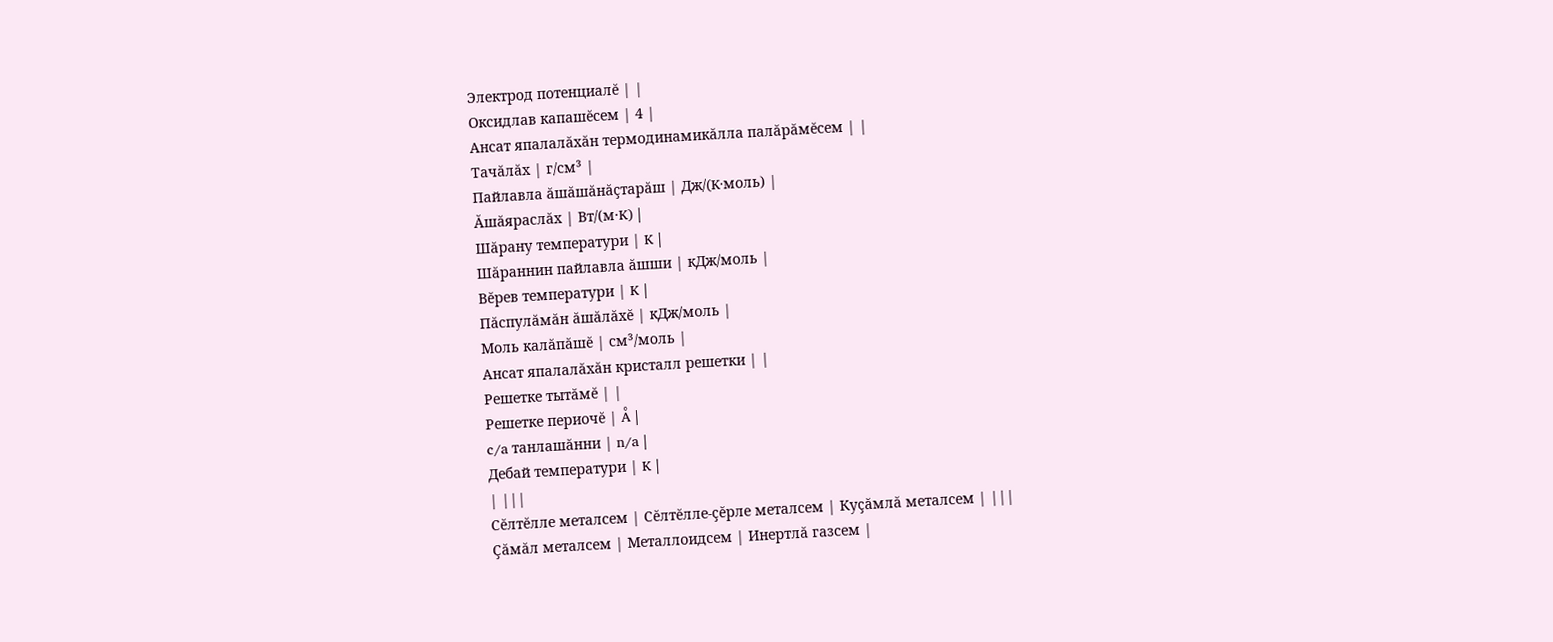Электрод потенциалĕ | |
Оксидлав капашĕсем | 4 |
Ансат япалалăхăн термодинамикăлла палăрăмĕсем | |
Тачăлăх | г/см³ |
Пайлавла ăшăшăнăçтарăш | Дж/(K·моль) |
Ăшăяраслăх | Вт/(м·K) |
Шăрану температури | K |
Шăраннин пайлавла ăшши | кДж/моль |
Вĕрев температури | K |
Пăспулăмăн ăшăлăхĕ | кДж/моль |
Моль калăпăшĕ | см³/моль |
Ансат япалалăхăн кристалл решетки | |
Решетке тытăмĕ | |
Решетке периочĕ | Å |
c/a танлашăнни | n/a |
Дебай температури | K |
| |||
Сĕлтĕлле металсем | Сĕлтĕлле-çĕрле металсем | Куçăмлă металсем | |||
Çăмăл металсем | Металлоидсем | Инертлă газсем |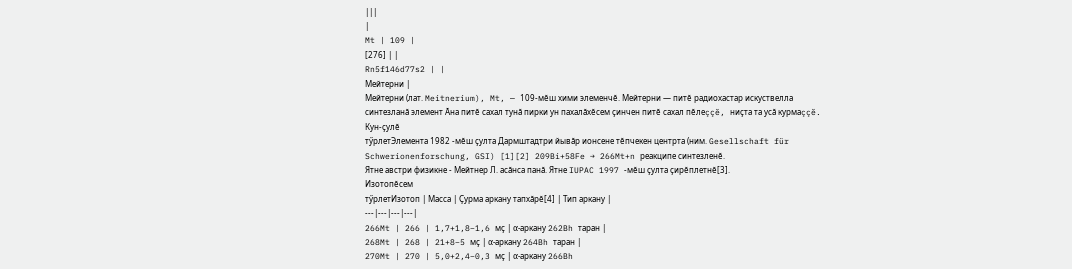|||
|
Mt | 109 |
[276] | |
Rn5f146d77s2 | |
Мейтерни |
Мейтерни (лат. Meitnerium), Mt, — 109-мĕш хими элеменчĕ. Мейтерни — питĕ радиохастар искуствелла синтезланă элемент Ăна питĕ сахал тунă пирки ун пахалăхĕсем çинчен питĕ сахал пĕлеççĕ, ниçта та усă курмаççĕ.
Кун-çулĕ
тӳрлетЭлемента 1982 -мĕш çулта Дармштадтри йывăр ионсене тĕпчекен центрта (ним. Gesellschaft für Schwerionenforschung, GSI) [1][2] 209Bi+58Fe → 266Mt+n реакципе синтезленĕ.
Ятне австри физикне - Мейтнер Л. асăнса панă. Ятне IUPAC 1997 -мĕш çулта çирĕплетнĕ[3].
Изотопĕсем
тӳрлетИзотоп | Масса | Çурма аркану тапхăрĕ[4] | Тип аркану |
---|---|---|---|
266Mt | 266 | 1,7+1,8−1,6 мç | α-аркану 262Bh таран |
268Mt | 268 | 21+8−5 мç | α-аркану 264Bh таран |
270Mt | 270 | 5,0+2,4−0,3 мç | α-аркану 266Bh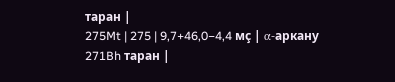таран |
275Mt | 275 | 9,7+46,0−4,4 мç | α-аркану 271Bh таран |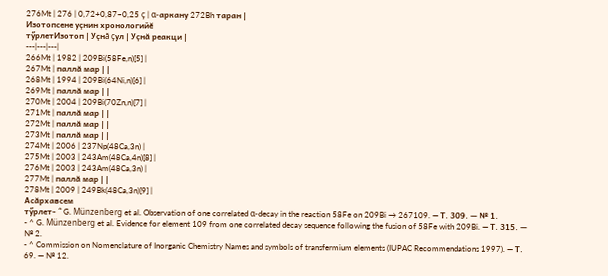276Mt | 276 | 0,72+0,87−0,25 ç | α-аркану 272Bh таран |
Изотопсене уçнин хронологийĕ
тӳрлетИзотоп | Уçнă çул | Уçнă реакци |
---|---|---|
266Mt | 1982 | 209Bi(58Fe,n)[5] |
267Mt | паллă мар | |
268Mt | 1994 | 209Bi(64Ni,n)[6] |
269Mt | паллă мар | |
270Mt | 2004 | 209Bi(70Zn,n)[7] |
271Mt | паллă мар | |
272Mt | паллă мар | |
273Mt | паллă мар | |
274Mt | 2006 | 237Np(48Ca,3n) |
275Mt | 2003 | 243Am(48Ca,4n)[8] |
276Mt | 2003 | 243Am(48Ca,3n) |
277Mt | паллă мар | |
278Mt | 2009 | 249Bk(48Ca,3n)[9] |
Асăрхавсем
тӳрлет- ^ G. Münzenberg et al. Observation of one correlated α-decay in the reaction 58Fe on 209Bi → 267109. — Т. 309. — № 1.
- ^ G. Münzenberg et al. Evidence for element 109 from one correlated decay sequence following the fusion of 58Fe with 209Bi. — Т. 315. — № 2.
- ^ Commission on Nomenclature of Inorganic Chemistry Names and symbols of transfermium elements (IUPAC Recommendations 1997). — Т. 69. — № 12.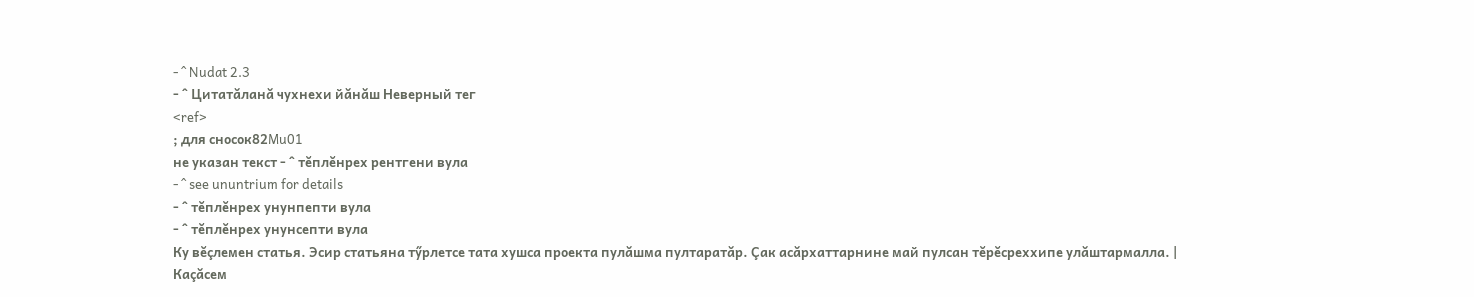- ^ Nudat 2.3
- ^ Цитатăланă чухнехи йăнăш Неверный тег
<ref>
; для сносок82Mu01
не указан текст - ^ тĕплĕнрех рентгени вула
- ^ see ununtrium for details
- ^ тĕплĕнрех унунпепти вула
- ^ тĕплĕнрех унунсепти вула
Ку вĕçлемен статья. Эсир статьяна тӳрлетсе тата хушса проекта пулăшма пултаратăр. Çак асăрхаттарнине май пулсан тĕрĕсреххипе улăштармалла. |
Каçăсем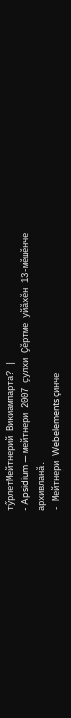тӳрлетМейтнерий Викиампарта? |
- Apsidium — мейтнери 2007 ҫулхи Ҫӗртме уйӑхӗн 13-мӗшӗнче архивланӑ.
- Мейтнери Webelements çинче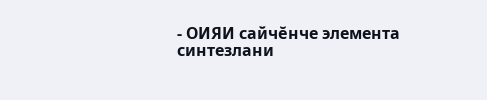- ОИЯИ сайчĕнче элемента синтезлани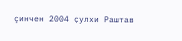çинчен 2004 ҫулхи Раштав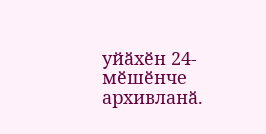уйӑхӗн 24-мӗшӗнче архивланӑ.